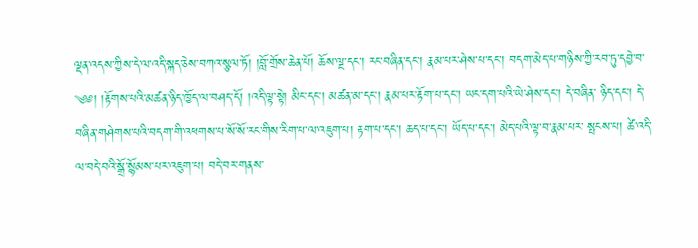ལྡན་འདས་ཀྱིས་དེ་ལ་འདི་སྐད་ཅེས་བཀའ་སྩལ་ཏོ། །བློ་གྲོས་ཆེན་པོ། ཆོས་ལྔ་དང་། རང་བཞིན་དང་། རྣམ་པར་ཤེས་པ་དང་། བདག་མེད་པ་གཉིས་ཀྱི་རབ་ཏུ་དབྱེ་བ་ ༄༅། །རྟོགས་པའི་མཚན་ཉིད་ཁྱོད་ལ་བཤད་དོ། །འདི་ལྟ་སྟེ། མིང་དང་། མཚན་མ་དང་། རྣམ་པར་རྟོག་པ་དང་། ཡང་དག་པའི་ཡེ་ཤེས་དང་། དེ་བཞིན་ ཉིད་དང་། དེ་བཞིན་གཤེགས་པའི་བདག་གི་འཕགས་པ་སོ་སོ་རང་གིས་རིག་པ་ལ་འཇུག་པ། རྟག་པ་དང་། ཆད་པ་དང་། ཡོད་པ་དང་། མེད་པའི་ལྟ་བ་རྣམ་པར་ སྤངས་པ། ཚེ་འདི་ལ་བདེ་བའི་སྒྲོ་སྙོམས་པར་འཇུག་པ། བདེ་བར་གནས་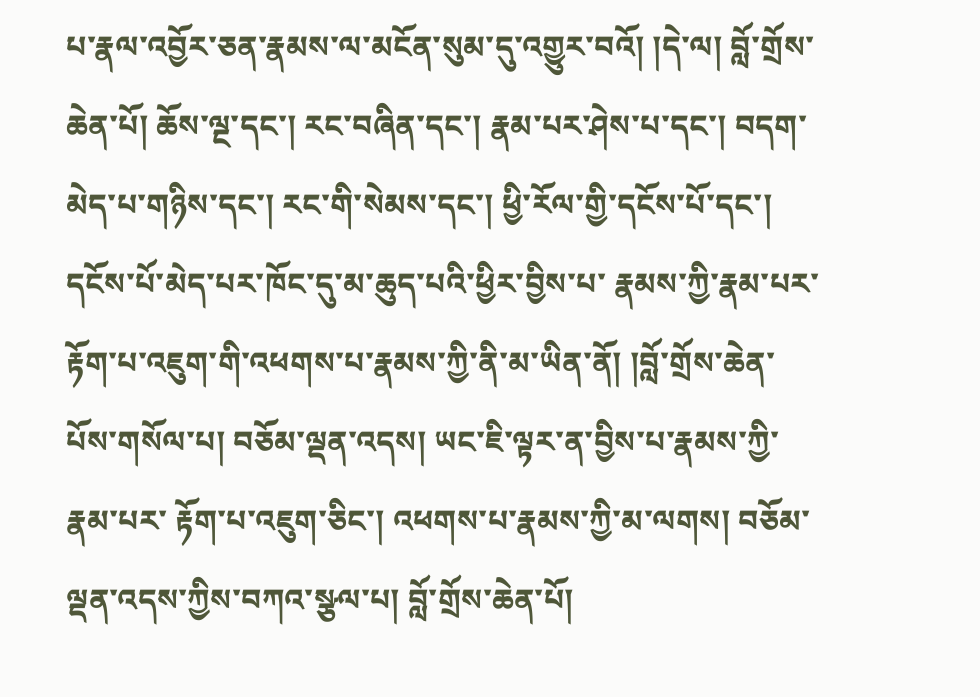པ་རྣལ་འབྱོར་ཅན་རྣམས་ལ་མངོན་སུམ་དུ་འགྱུར་བའོ། །དེ་ལ། བློ་གྲོས་ཆེན་པོ། ཆོས་ལྔ་དང་། རང་བཞིན་དང་། རྣམ་པར་ཤེས་པ་དང་། བདག་མེད་པ་གཉིས་དང་། རང་གི་སེམས་དང་། ཕྱི་རོལ་གྱི་དངོས་པོ་དང་། དངོས་པོ་མེད་པར་ཁོང་དུ་མ་ཆུད་པའི་ཕྱིར་བྱིས་པ་ རྣམས་ཀྱི་རྣམ་པར་རྟོག་པ་འཇུག་གི་འཕགས་པ་རྣམས་ཀྱི་ནི་མ་ཡིན་ནོ། །བློ་གྲོས་ཆེན་པོས་གསོལ་པ། བཅོམ་ལྡན་འདས། ཡང་ཇི་ལྟར་ན་བྱིས་པ་རྣམས་ཀྱི་རྣམ་པར་ རྟོག་པ་འཇུག་ཅིང་། འཕགས་པ་རྣམས་ཀྱི་མ་ལགས། བཅོམ་ལྡན་འདས་ཀྱིས་བཀའ་སྩལ་པ། བློ་གྲོས་ཆེན་པོ།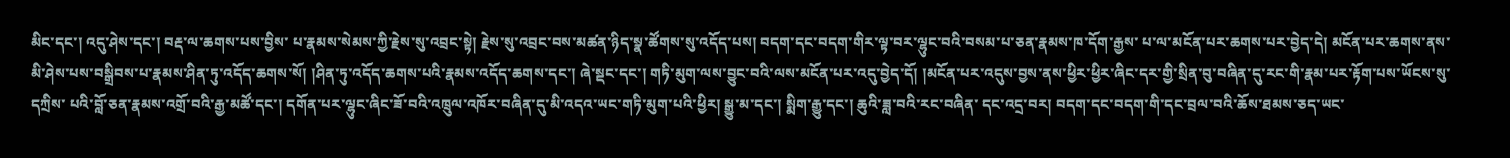མིང་དང་། འདུ་ཤེས་དང་། བརྡ་ལ་ཆགས་པས་བྱིས་ པ་རྣམས་སེམས་ཀྱི་རྗེས་སུ་འབྲང་སྟེ། རྗེས་སུ་འབྲང་བས་མཚན་ཉིད་སྣ་ཚོགས་སུ་འདོད་པས། བདག་དང་བདག་གིར་ལྟ་བར་ལྷུང་བའི་བསམ་པ་ཅན་རྣམས་ཁ་དོག་རྒྱས་ པ་ལ་མངོན་པར་ཆགས་པར་བྱེད་དེ། མངོན་པར་ཆགས་ནས་མི་ཤེས་པས་བསྒྲིབས་པ་རྣམས་ཤིན་ཏུ་འདོད་ཆགས་སོ། །ཤིན་ཏུ་འདོད་ཆགས་པའི་རྣམས་འདོད་ཆགས་དང་། ཞེ་སྡང་དང་། གཏི་མུག་ལས་བྱུང་བའི་ལས་མངོན་པར་འདུ་བྱེད་དོ། །མངོན་པར་འདུས་བྱས་ནས་ཕྱིར་ཕྱིར་ཞིང་དར་གྱི་སྲིན་བུ་བཞིན་དུ་རང་གི་རྣམ་པར་རྟོག་པས་ཡོངས་སུ་དཀྲིས་ པའི་བློ་ཅན་རྣམས་འགྲོ་བའི་རྒྱ་མཚོ་དང་། དགོན་པར་ལྷུང་ཞིང་ཟོ་བའི་འཁྲུལ་འཁོར་བཞིན་དུ་མི་འདའ་ཡང་གཏི་མུག་པའི་ཕྱིར། སྒྱུ་མ་དང་། སྨིག་རྒྱུ་དང་། ཆུའི་ཟླ་བའི་རང་བཞིན་ དང་འདྲ་བར། བདག་དང་བདག་གི་དང་བྲལ་བའི་ཆོས་ཐམས་ཅད་ཡང་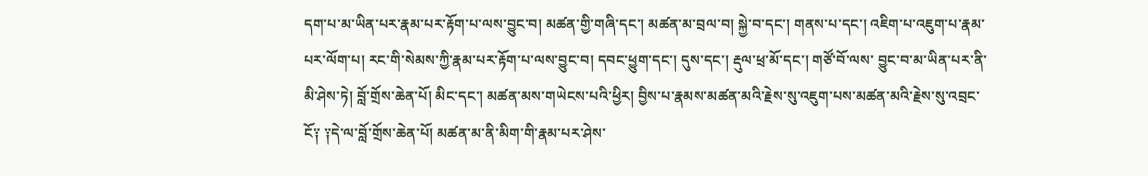དག་པ་མ་ཡིན་པར་རྣམ་པར་རྟོག་པ་ལས་བྱུང་བ། མཚན་གྱི་གཞི་དང་། མཚན་མ་བྲལ་བ། སྐྱེ་བ་དང་། གནས་པ་དང་། འཇིག་པ་འཇུག་པ་རྣམ་པར་ལོག་པ། རང་གི་སེམས་ཀྱི་རྣམ་པར་རྟོག་པ་ལས་བྱུང་བ། དབང་ཕྱུག་དང་། དུས་དང་། རྡུལ་ཕྲ་མོ་དང་། གཙོ་བོ་ལས་ བྱུང་བ་མ་ཡིན་པར་ནི་མི་ཤེས་ཏེ། བློ་གྲོས་ཆེན་པོ། མིང་དང་། མཚན་མས་གཡེངས་པའི་ཕྱིར། བྱིས་པ་རྣམས་མཚན་མའི་རྗེས་སུ་འཇུག་པས་མཚན་མའི་རྗེས་སུ་འབྲང་ ངོ༑ ༑དེ་ལ་བློ་གྲོས་ཆེན་པོ། མཚན་མ་ནི་མིག་གི་རྣམ་པར་ཤེས་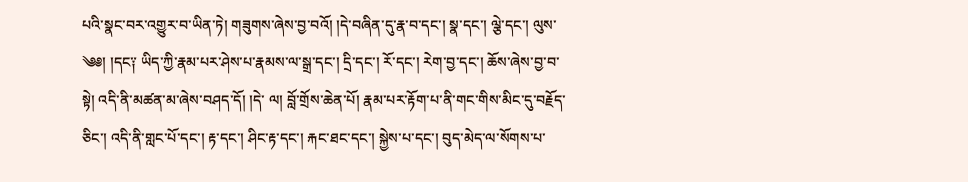པའི་སྣང་བར་འགྱུར་བ་ཡིན་ཏེ། གཟུགས་ཞེས་བྱ་བའོ། །དེ་བཞིན་དུ་རྣ་བ་དང་། སྣ་དང་། ལྕེ་དང་། ལུས་ ༄༅། །དང༑ ཡིད་ཀྱི་རྣམ་པར་ཤེས་པ་རྣམས་ལ་སྒྲ་དང་། དྲི་དང་། རོ་དང་། རེག་བྱ་དང་། ཆོས་ཞེས་བྱ་བ་སྟེ། འདི་ནི་མཚན་མ་ཞེས་བཤད་དོ། །དེ་ ལ། བློ་གྲོས་ཆེན་པོ། རྣམ་པར་རྟོག་པ་ནི་གང་གིས་མིང་དུ་བརྗོད་ཅིང་། འདི་ནི་གླང་པོ་དང་། རྟ་དང་། ཤིང་རྟ་དང་། རྐང་ཐང་དང་། སྐྱེས་པ་དང་། བུད་མེད་ལ་སོགས་པ་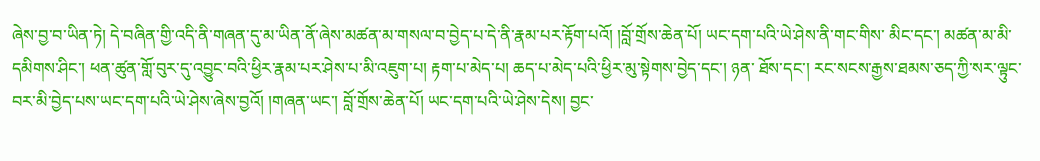ཞེས་བྱ་བ་ཡིན་ཏེ། དེ་བཞིན་གྱི་འདི་ནི་གཞན་དུ་མ་ཡིན་ནོ་ཞེས་མཚན་མ་གསལ་བ་བྱེད་པ་དེ་ནི་རྣམ་པར་རྟོག་པའོ། །བློ་གྲོས་ཆེན་པོ། ཡང་དག་པའི་ཡེ་ཤེས་ནི་གང་གིས་ མིང་དང་། མཚན་མ་མི་དམིགས་ཤིང་། ཕན་ཚུན་གློ་བུར་དུ་འབྱུང་བའི་ཕྱིར་རྣམ་པར་ཤེས་པ་མི་འཇུག་པ། རྟག་པ་མེད་པ། ཆད་པ་མེད་པའི་ཕྱིར་མུ་སྟེགས་བྱེད་དང་། ཉན་ ཐོས་དང་། རང་སངས་རྒྱས་ཐམས་ཅད་ཀྱི་སར་ལྟུང་བར་མི་བྱེད་པས་ཡང་དག་པའི་ཡེ་ཤེས་ཞེས་བྱའོ། །གཞན་ཡང་། བློ་གྲོས་ཆེན་པོ། ཡང་དག་པའི་ཡེ་ཤེས་དེས། བྱང་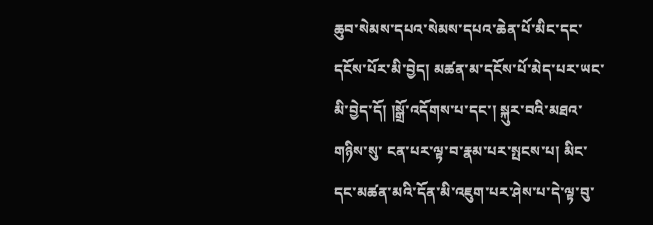ཆུབ་སེམས་དཔའ་སེམས་དཔའ་ཆེན་པོ་མིང་དང་དངོས་པོར་མི་བྱེད། མཚན་མ་དངོས་པོ་མེད་པར་ཡང་མི་བྱེད་དོ། །སྒྲོ་འདོགས་པ་དང་། སྐུར་བའི་མཐའ་གཉིས་སུ་ ངན་པར་ལྟ་བ་རྣམ་པར་སྤངས་པ། མིང་དང་མཚན་མའི་དོན་མི་འཇུག་པར་ཤེས་པ་དེ་ལྟ་བུ་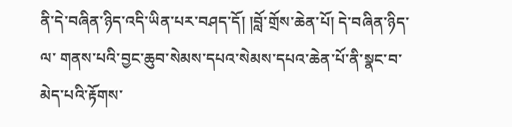ནི་དེ་བཞིན་ཉིད་འདི་ཡིན་པར་བཤད་དོ། །བློ་གྲོས་ཆེན་པོ། དེ་བཞིན་ཉིད་ལ་ གནས་པའི་བྱང་ཆུབ་སེམས་དཔའ་སེམས་དཔའ་ཆེན་པོ་ནི་སྣང་བ་མེད་པའི་རྟོགས་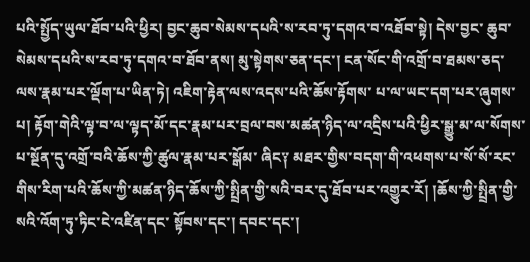པའི་སྤྱོད་ཡུལ་ཐོབ་པའི་ཕྱིར། བྱང་ཆུབ་སེམས་དཔའི་ས་རབ་ཏུ་དགའ་བ་འཐོབ་སྟེ། དེས་བྱང་ ཆུབ་སེམས་དཔའི་ས་རབ་ཏུ་དགའ་བ་ཐོབ་ནས། མུ་སྟེགས་ཅན་དང་། ངན་སོང་གི་འགྲོ་བ་ཐམས་ཅད་ལས་རྣམ་པར་ལྡོག་པ་ཡིན་ཏེ། འཇིག་རྟེན་ལས་འདས་པའི་ཆོས་རྟོགས་ པ་ལ་ཡང་དག་པར་ཞུགས་པ། རྟོག་གེའི་ལྟ་བ་ལ་ལྟད་མོ་དང་རྣམ་པར་བྲལ་བས་མཚན་ཉིད་ལ་འདྲིས་པའི་ཕྱིར་སྒྱུ་མ་ལ་སོགས་པ་སྔོན་དུ་འགྲོ་བའི་ཆོས་ཀྱི་ཚུལ་རྣམ་པར་སྒོམ་ ཞིང༑ མཐར་གྱིས་བདག་གི་འཕགས་པ་སོ་སོ་རང་གིས་རིག་པའི་ཆོས་ཀྱི་མཚན་ཉིད་ཆོས་ཀྱི་སྤྲིན་གྱི་སའི་བར་དུ་ཐོབ་པར་འགྱུར་རོ། །ཆོས་ཀྱི་སྤྲིན་གྱི་སའི་འོག་ཏུ་ཏིང་ངེ་འཛིན་དང་ སྟོབས་དང་། དབང་དང་།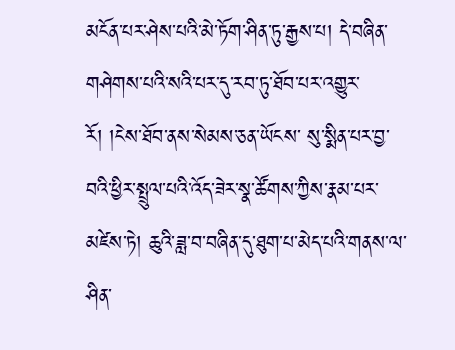མངོན་པར་ཤེས་པའི་མེ་ཏོག་ཤིན་ཏུ་རྒྱས་པ། དེ་བཞིན་གཤེགས་པའི་སའི་པར་དུ་རབ་ཏུ་ཐོབ་པར་འགྱུར་རོ། །ངེས་ཐོབ་ནས་སེམས་ཅན་ཡོངས་ སུ་སྨིན་པར་བྱ་བའི་ཕྱིར་སྤྲུལ་པའི་འོད་ཟེར་སྣ་ཚོགས་ཀྱིས་རྣམ་པར་མཛེས་ཏེ། ཆུའི་ཟླ་བ་བཞིན་དུ་ཐུག་པ་མེད་པའི་གནས་ལ་ཤིན་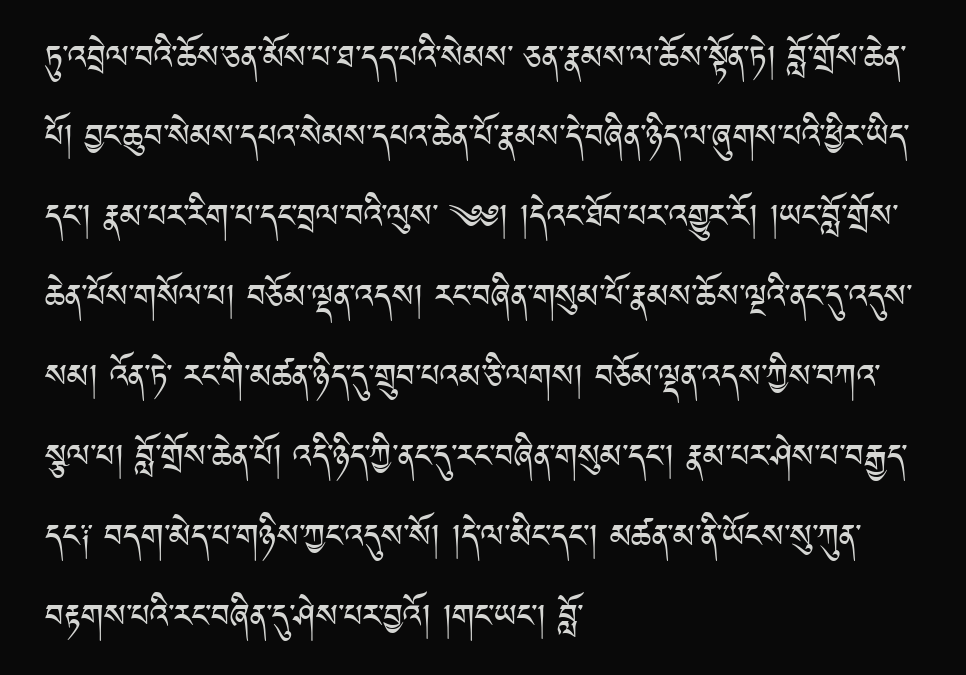ཏུ་འབྲེལ་བའི་ཆོས་ཅན་མོས་པ་ཐ་དད་པའི་སེམས་ ཅན་རྣམས་ལ་ཆོས་སྟོན་ཏེ། བློ་གྲོས་ཆེན་པོ། བྱང་ཆུབ་སེམས་དཔའ་སེམས་དཔའ་ཆེན་པོ་རྣམས་དེ་བཞིན་ཉིད་ལ་ཞུགས་པའི་ཕྱིར་ཡིད་དང་། རྣམ་པར་རིག་པ་དང་བྲལ་བའི་ལུས་ ༄༅། །དེའང་ཐོབ་པར་འགྱུར་རོ། །ཡང་བློ་གྲོས་ཆེན་པོས་གསོལ་པ། བཅོམ་ལྡན་འདས། རང་བཞིན་གསུམ་པོ་རྣམས་ཆོས་ལྔའི་ནང་དུ་འདུས་སམ། འོན་ཏེ་ རང་གི་མཚན་ཉིད་དུ་གྲུབ་པའམ་ཅི་ལགས། བཅོམ་ལྡན་འདས་ཀྱིས་བཀའ་སྩལ་པ། བློ་གྲོས་ཆེན་པོ། འདི་ཉིད་ཀྱི་ནང་དུ་རང་བཞིན་གསུམ་དང་། རྣམ་པར་ཤེས་པ་བརྒྱད་ དང༑ བདག་མེད་པ་གཉིས་ཀྱང་འདུས་སོ། །དེ་ལ་མིང་དང་། མཚན་མ་ནི་ཡོངས་སུ་ཀུན་བརྟགས་པའི་རང་བཞིན་དུ་ཤེས་པར་བྱའོ། །གང་ཡང་། བློ་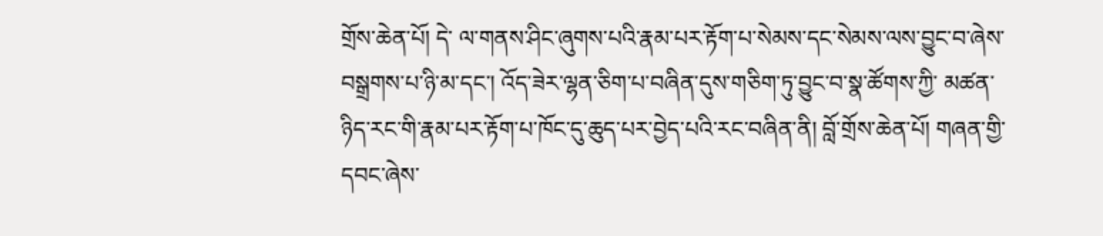གྲོས་ཆེན་པོ། དེ་ ལ་གནས་ཤིང་ཞུགས་པའི་རྣམ་པར་རྟོག་པ་སེམས་དང་སེམས་ལས་བྱུང་བ་ཞེས་བསྒྲགས་པ་ཉི་མ་དང་། འོད་ཟེར་ལྷན་ཅིག་པ་བཞིན་དུས་གཅིག་ཏུ་བྱུང་བ་སྣ་ཚོགས་ཀྱི་ མཚན་ཉིད་རང་གི་རྣམ་པར་རྟོག་པ་ཁོང་དུ་ཆུད་པར་བྱེད་པའི་རང་བཞིན་ནི། བློ་གྲོས་ཆེན་པོ། གཞན་གྱི་དབང་ཞེས་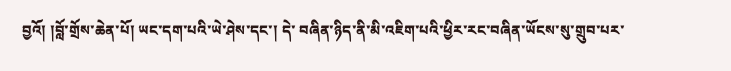བྱའོ། །བློ་གྲོས་ཆེན་པོ། ཡང་དག་པའི་ཡེ་ཤེས་དང་། དེ་ བཞིན་ཉིད་ནི་མི་འཇིག་པའི་ཕྱིར་རང་བཞིན་ཡོངས་སུ་གྲུབ་པར་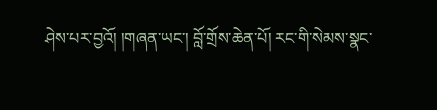ཤེས་པར་བྱའོ། །གཞན་ཡང་། བློ་གྲོས་ཆེན་པོ། རང་གི་སེམས་སྣང་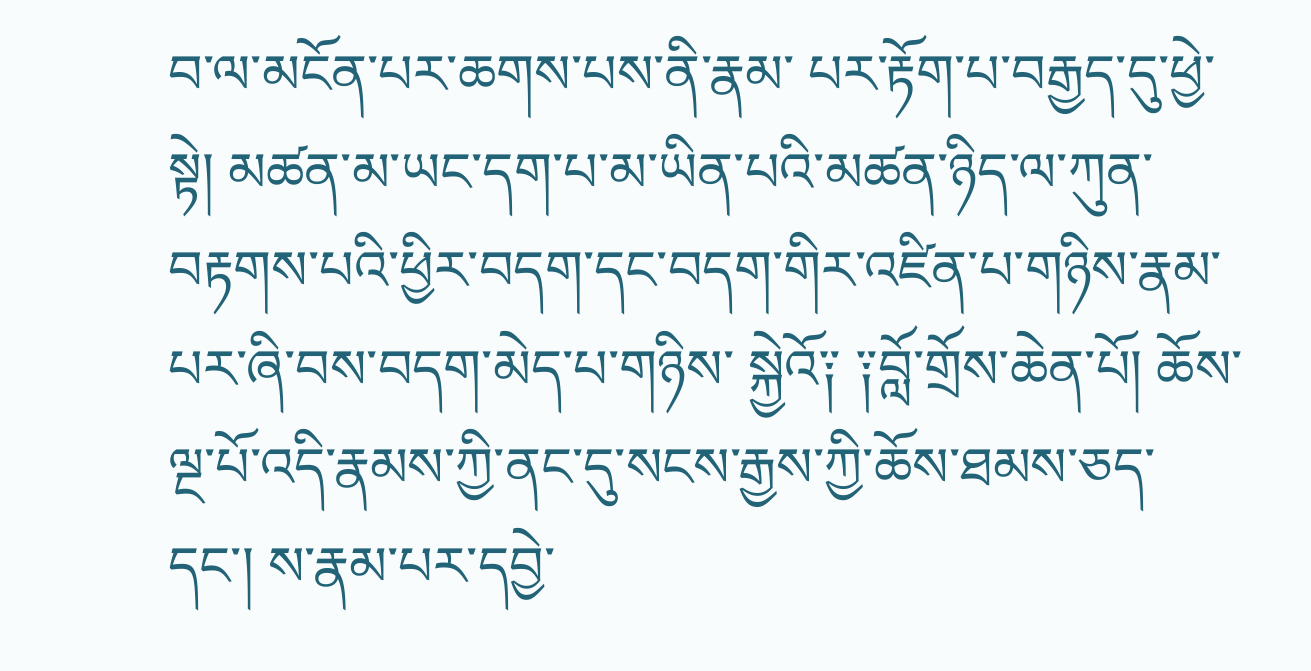བ་ལ་མངོན་པར་ཆགས་པས་ནི་རྣམ་ པར་རྟོག་པ་བརྒྱད་དུ་ཕྱེ་སྟེ། མཚན་མ་ཡང་དག་པ་མ་ཡིན་པའི་མཚན་ཉིད་ལ་ཀུན་བརྟགས་པའི་ཕྱིར་བདག་དང་བདག་གིར་འཛིན་པ་གཉིས་རྣམ་པར་ཞི་བས་བདག་མེད་པ་གཉིས་ སྐྱེའོ༑ ༑བློ་གྲོས་ཆེན་པོ། ཆོས་ལྔ་པོ་འདི་རྣམས་ཀྱི་ནང་དུ་སངས་རྒྱས་ཀྱི་ཆོས་ཐམས་ཅད་དང་། ས་རྣམ་པར་དབྱེ་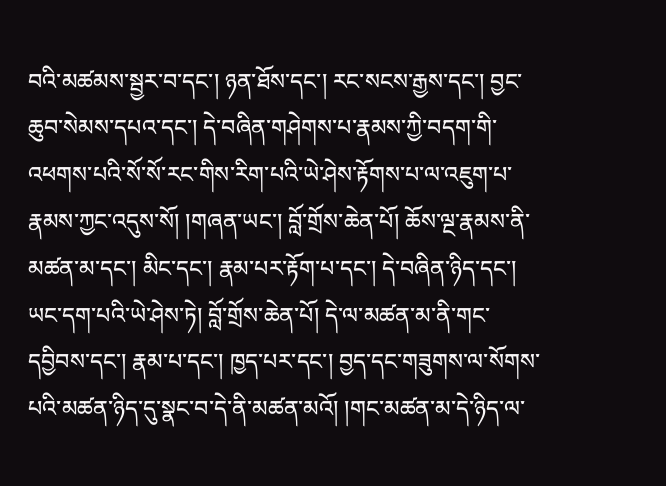བའི་མཚམས་སྦྱར་བ་དང་། ཉན་ཐོས་དང་། རང་སངས་རྒྱས་དང་། བྱང་ ཆུབ་སེམས་དཔའ་དང་། དེ་བཞིན་གཤེགས་པ་རྣམས་ཀྱི་བདག་གི་འཕགས་པའི་སོ་སོ་རང་གིས་རིག་པའི་ཡེ་ཤེས་རྟོགས་པ་ལ་འཇུག་པ་རྣམས་ཀྱང་འདུས་སོ། །གཞན་ཡང་། བློ་གྲོས་ཆེན་པོ། ཆོས་ལྔ་རྣམས་ནི་མཚན་མ་དང་། མིང་དང་། རྣམ་པར་རྟོག་པ་དང་། དེ་བཞིན་ཉིད་དང་། ཡང་དག་པའི་ཡེ་ཤེས་ཏེ། བློ་གྲོས་ཆེན་པོ། དེ་ལ་མཚན་མ་ནི་གང་ དབྱིབས་དང་། རྣམ་པ་དང་། ཁྱད་པར་དང་། བྱད་དང་གཟུགས་ལ་སོགས་པའི་མཚན་ཉིད་དུ་སྣང་བ་དེ་ནི་མཚན་མའོ། །གང་མཚན་མ་དེ་ཉིད་ལ་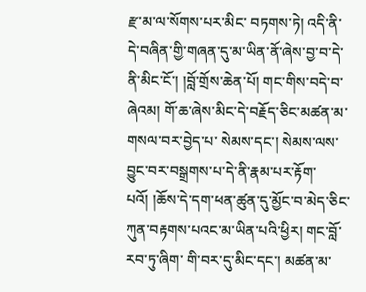རྫ་མ་ལ་སོགས་པར་མིང་ བཏགས་ཏེ། འདི་ནི་དེ་བཞིན་གྱི་གཞན་དུ་མ་ཡིན་ནོ་ཞེས་བྱ་བ་དེ་ནི་མིང་ངོ་། །བློ་གྲོས་ཆེན་པོ། གང་གིས་བདེ་བ་ཞེའམ། གོ་ཆ་ཞེས་མིང་དེ་བརྗོད་ཅིང་མཚན་མ་གསལ་བར་བྱེད་པ་ སེམས་དང་། སེམས་ལས་བྱུང་བར་བསྒྲགས་པ་དེ་ནི་རྣམ་པར་རྟོག་པའོ། །ཆོས་དེ་དག་ཕན་ཚུན་དུ་མྱོང་བ་མེད་ཅིང་ཀུན་བརྟགས་པའང་མ་ཡིན་པའི་ཕྱིར། གང་བློ་རབ་ཏུ་ཞིག་ གི་བར་དུ་མིང་དང་། མཚན་མ་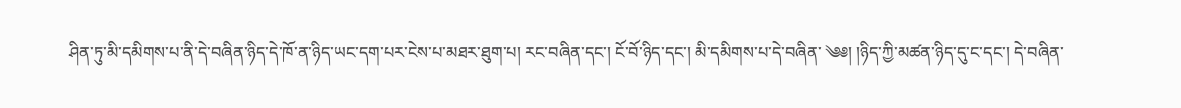ཤིན་ཏུ་མི་དམིགས་པ་ནི་དེ་བཞིན་ཉིད་དེ་ཁོ་ན་ཉིད་ཡང་དག་པར་ངེས་པ་མཐར་ཐུག་པ། རང་བཞིན་དང་། ངོ་བོ་ཉིད་དང་། མི་དམིགས་པ་དེ་བཞིན་ ༄༅། །ཉིད་ཀྱི་མཚན་ཉིད་དུ་ང་དང་། དེ་བཞིན་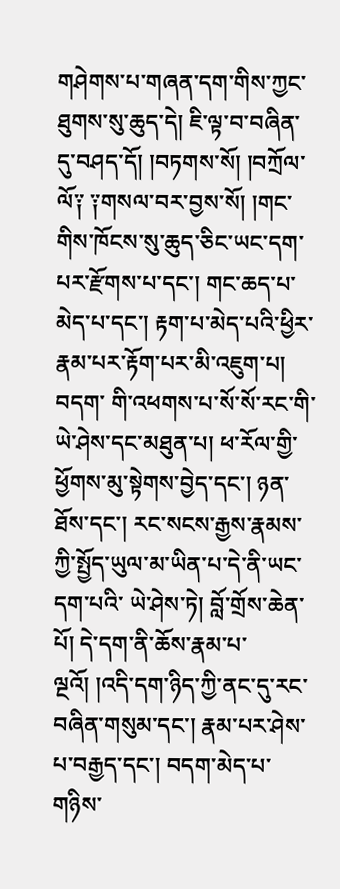གཤེགས་པ་གཞན་དག་གིས་ཀྱང་ཐུགས་སུ་ཆུད་དེ། ཇི་ལྟ་བ་བཞིན་དུ་བཤད་དོ། །བཏགས་སོ། །བཀྲོལ་ ལོ༑ ༑གསལ་བར་བྱས་སོ། །གང་གིས་ཁོངས་སུ་ཆུད་ཅིང་ཡང་དག་པར་རྫོགས་པ་དང་། གང་ཆད་པ་མེད་པ་དང་། རྟག་པ་མེད་པའི་ཕྱིར་རྣམ་པར་རྟོག་པར་མི་འཇུག་པ། བདག་ གི་འཕགས་པ་སོ་སོ་རང་གི་ཡེ་ཤེས་དང་མཐུན་པ། ཕ་རོལ་གྱི་ཕྱོགས་མུ་སྟེགས་བྱེད་དང་། ཉན་ཐོས་དང་། རང་སངས་རྒྱས་རྣམས་ཀྱི་སྤྱོད་ཡུལ་མ་ཡིན་པ་དེ་ནི་ཡང་དག་པའི་ ཡེ་ཤེས་ཏེ། བློ་གྲོས་ཆེན་པོ། དེ་དག་ནི་ཆོས་རྣམ་པ་ལྔའོ། །འདི་དག་ཉིད་ཀྱི་ནང་དུ་རང་བཞིན་གསུམ་དང་། རྣམ་པར་ཤེས་པ་བརྒྱད་དང་། བདག་མེད་པ་གཉིས་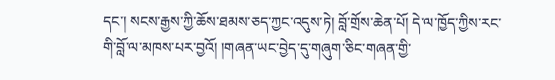དང་། སངས་རྒྱས་ཀྱི་ཆོས་ཐམས་ཅད་ཀྱང་འདུས་ཏེ། བློ་གྲོས་ཆེན་པོ། དེ་ལ་ཁྱོད་ཀྱིས་རང་གི་བློ་ལ་མཁས་པར་བྱའོ། །གཞན་ཡང་བྱེད་དུ་གཞུག་ཅིང་གཞན་གྱི་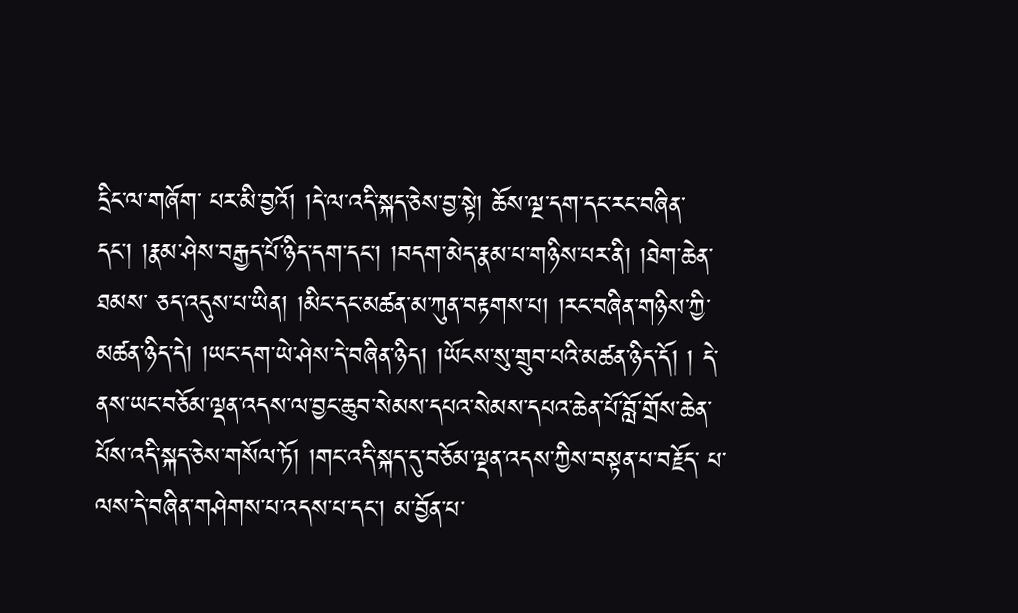དྲིང་ལ་གཞོག་ པར་མི་བྱའོ། །དེ་ལ་འདི་སྐད་ཅེས་བྱ་སྟེ། ཆོས་ལྔ་དག་དང་རང་བཞིན་དང་། །རྣམ་ཤེས་བརྒྱད་པོ་ཉིད་དག་དང་། །བདག་མེད་རྣམ་པ་གཉིས་པར་ནི། །ཐེག་ཆེན་ཐམས་ ཅད་འདུས་པ་ཡིན། །མིང་དང་མཚན་མ་ཀུན་བརྟགས་པ། །རང་བཞིན་གཉིས་ཀྱི་མཚན་ཉིད་དེ། །ཡང་དག་ཡེ་ཤེས་དེ་བཞིན་ཉིད། །ཡོངས་སུ་གྲུབ་པའི་མཚན་ཉིད་དོ། ། དེ་ནས་ཡང་བཅོམ་ལྡན་འདས་ལ་བྱང་ཆུབ་སེམས་དཔའ་སེམས་དཔའ་ཆེན་པོ་བློ་གྲོས་ཆེན་པོས་འདི་སྐད་ཅེས་གསོལ་ཏོ། །གང་འདི་སྐད་དུ་བཅོམ་ལྡན་འདས་ཀྱིས་བསྟན་པ་བརྗོད་ པ་ལས་དེ་བཞིན་གཤེགས་པ་འདས་པ་དང་། མ་བྱོན་པ་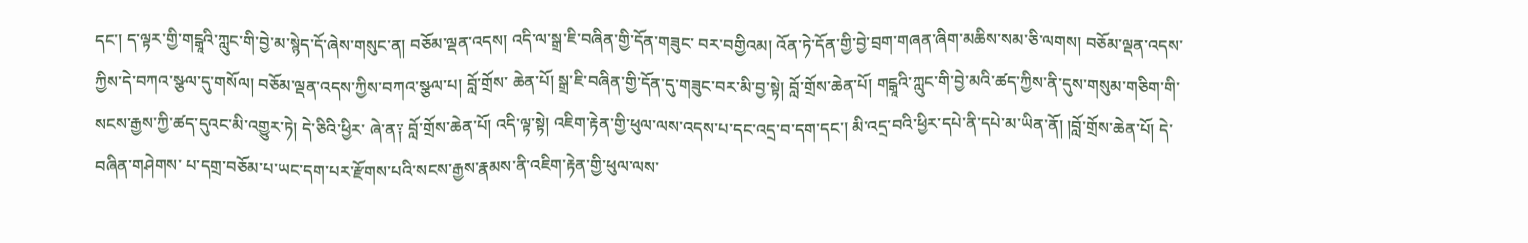དང་། ད་ལྟར་གྱི་གངྒཱའི་ཀླུང་གི་བྱེ་མ་སྙེད་དོ་ཞེས་གསུང་ན། བཅོམ་ལྡན་འདས། འདི་ལ་སྒྲ་ཇི་བཞིན་གྱི་དོན་གཟུང་ བར་བགྱིའམ། འོན་ཏེ་དོན་གྱི་བྱེ་བྲག་གཞན་ཞིག་མཆིས་སམ་ཅི་ལགས། བཅོམ་ལྡན་འདས་ཀྱིས་དེ་བཀའ་སྩལ་དུ་གསོལ། བཅོམ་ལྡན་འདས་ཀྱིས་བཀའ་སྩལ་པ། བློ་གྲོས་ ཆེན་པོ། སྒྲ་ཇི་བཞིན་གྱི་དོན་དུ་གཟུང་བར་མི་བྱ་སྟེ། བློ་གྲོས་ཆེན་པོ། གངྒཱའི་ཀླུང་གི་བྱེ་མའི་ཚད་ཀྱིས་ནི་དུས་གསུམ་གཅིག་གི་སངས་རྒྱས་ཀྱི་ཚད་དུའང་མི་འགྱུར་ཏེ། དེ་ཅིའི་ཕྱིར་ ཞེ་ན༑ བློ་གྲོས་ཆེན་པོ། འདི་ལྟ་སྟེ། འཇིག་རྟེན་གྱི་ཕུལ་ལས་འདས་པ་དང་འདྲ་བ་དག་དང་། མི་འདྲ་བའི་ཕྱིར་དཔེ་ནི་དཔེ་མ་ཡིན་ནོ། །བློ་གྲོས་ཆེན་པོ། དེ་བཞིན་གཤེགས་ པ་དགྲ་བཅོམ་པ་ཡང་དག་པར་རྫོགས་པའི་སངས་རྒྱས་རྣམས་ནི་འཇིག་རྟེན་གྱི་ཕུལ་ལས་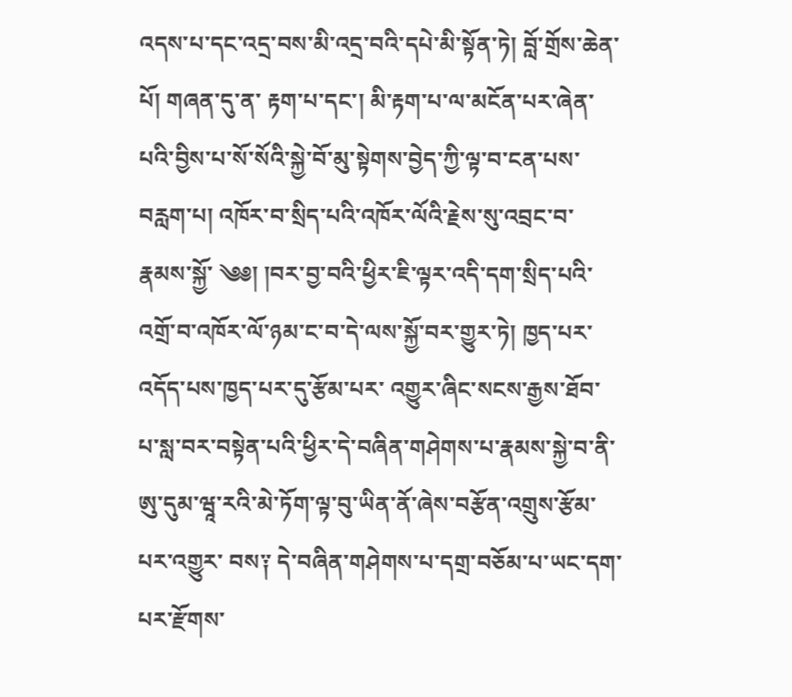འདས་པ་དང་འདྲ་བས་མི་འདྲ་བའི་དཔེ་མི་སྟོན་ཏེ། བློ་གྲོས་ཆེན་པོ། གཞན་དུ་ན་ རྟག་པ་དང་། མི་རྟག་པ་ལ་མངོན་པར་ཞེན་པའི་བྱིས་པ་སོ་སོའི་སྐྱེ་བོ་མུ་སྟེགས་བྱེད་ཀྱི་ལྟ་བ་ངན་པས་བརླག་པ། འཁོར་བ་སྲིད་པའི་འཁོར་ལོའི་རྗེས་སུ་འབྲང་བ་རྣམས་སྐྱོ་ ༄༅། །བར་བྱ་བའི་ཕྱིར་ཇི་ལྟར་འདི་དག་སྲིད་པའི་འགྲོ་བ་འཁོར་ལོ་ཉམ་ང་བ་དེ་ལས་སྐྱོ་བར་གྱུར་ཏེ། ཁྱད་པར་འདོད་པས་ཁྱད་པར་དུ་རྩོམ་པར་ འགྱུར་ཞིང་སངས་རྒྱས་ཐོབ་པ་སླ་བར་བསྟེན་པའི་ཕྱིར་དེ་བཞིན་གཤེགས་པ་རྣམས་སྐྱེ་བ་ནི་ཨུ་དུམ་ཝཱ་རའི་མེ་ཏོག་ལྟ་བུ་ཡིན་ནོ་ཞེས་བརྩོན་འགྲུས་རྩོམ་པར་འགྱུར་ བས༑ དེ་བཞིན་གཤེགས་པ་དགྲ་བཅོམ་པ་ཡང་དག་པར་རྫོགས་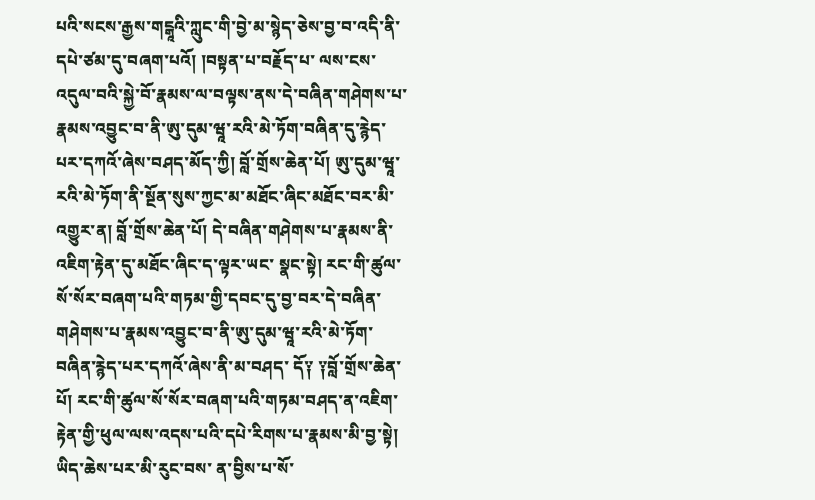པའི་སངས་རྒྱས་གངྒཱའི་ཀླུང་གི་བྱེ་མ་སྙེད་ཅེས་བྱ་བ་འདི་ནི་དཔེ་ཙམ་དུ་བཞག་པའོ། །བསྟན་པ་བརྗོད་པ་ ལས་ངས་འདུལ་བའི་སྐྱེ་བོ་རྣམས་ལ་བལྟས་ནས་དེ་བཞིན་གཤེགས་པ་རྣམས་འབྱུང་བ་ནི་ཨུ་དུམ་ཝཱ་རའི་མེ་ཏོག་བཞིན་དུ་རྙེད་པར་དཀའོ་ཞེས་བཤད་མོད་ཀྱི། བློ་གྲོས་ཆེན་པོ། ཨུ་དུམ་ཝཱ་རའི་མེ་ཏོག་ནི་སྔོན་སུས་ཀྱང་མ་མཐོང་ཞིང་མཐོང་བར་མི་འགྱུར་ན། བློ་གྲོས་ཆེན་པོ། དེ་བཞིན་གཤེགས་པ་རྣམས་ནི་འཇིག་རྟེན་དུ་མཐོང་ཞིང་ད་ལྟར་ཡང་ སྣང་སྟེ། རང་གི་ཚུལ་སོ་སོར་བཞག་པའི་གཏམ་གྱི་དབང་དུ་བྱ་བར་དེ་བཞིན་གཤེགས་པ་རྣམས་འབྱུང་བ་ནི་ཨུ་དུམ་ཝཱ་རའི་མེ་ཏོག་བཞིན་རྙེད་པར་དཀའོ་ཞེས་ནི་མ་བཤད་ དོ༑ ༑བློ་གྲོས་ཆེན་པོ། རང་གི་ཚུལ་སོ་སོར་བཞག་པའི་གཏམ་བཤད་ན་འཇིག་རྟེན་གྱི་ཕུལ་ལས་འདས་པའི་དཔེ་རིགས་པ་རྣམས་མི་བྱ་སྟེ། ཡིད་ཆེས་པར་མི་རུང་བས་ ན་བྱིས་པ་སོ་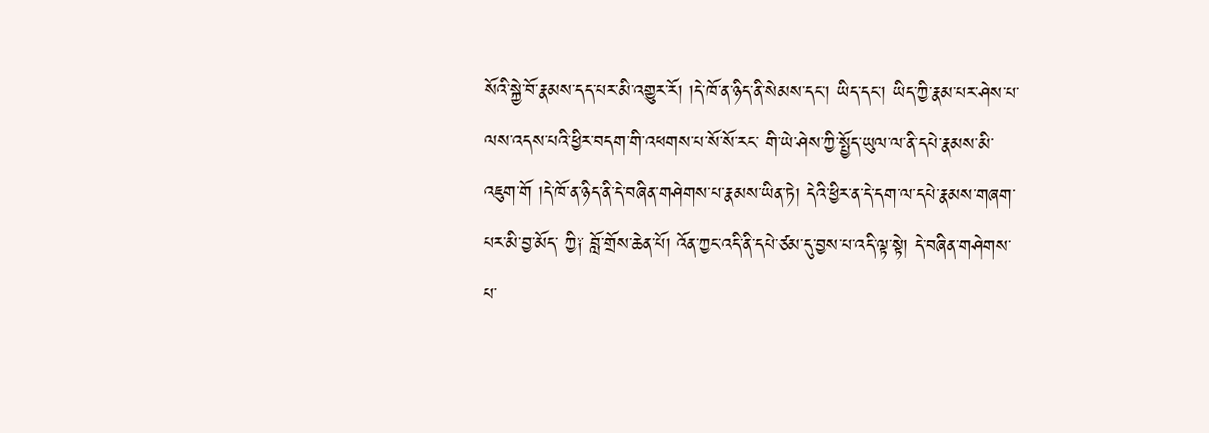སོའི་སྐྱེ་བོ་རྣམས་དད་པར་མི་འགྱུར་རོ། །དེ་ཁོ་ན་ཉིད་ནི་སེམས་དང་། ཡིད་དང་། ཡིད་ཀྱི་རྣམ་པར་ཤེས་པ་ལས་འདས་པའི་ཕྱིར་བདག་གི་འཕགས་པ་སོ་སོ་རང་ གི་ཡེ་ཤེས་ཀྱི་སྤྱོད་ཡུལ་ལ་ནི་དཔེ་རྣམས་མི་འཇུག་གོ །དེ་ཁོ་ན་ཉིད་ནི་དེ་བཞིན་གཤེགས་པ་རྣམས་ཡིན་ཏེ། དེའི་ཕྱིར་ན་དེ་དག་ལ་དཔེ་རྣམས་གཞག་པར་མི་བྱ་མོད་ ཀྱི༑ བློ་གྲོས་ཆེན་པོ། འོན་ཀྱང་འདི་ནི་དཔེ་ཙམ་དུ་བྱས་པ་འདི་ལྟ་སྟེ། དེ་བཞིན་གཤེགས་པ་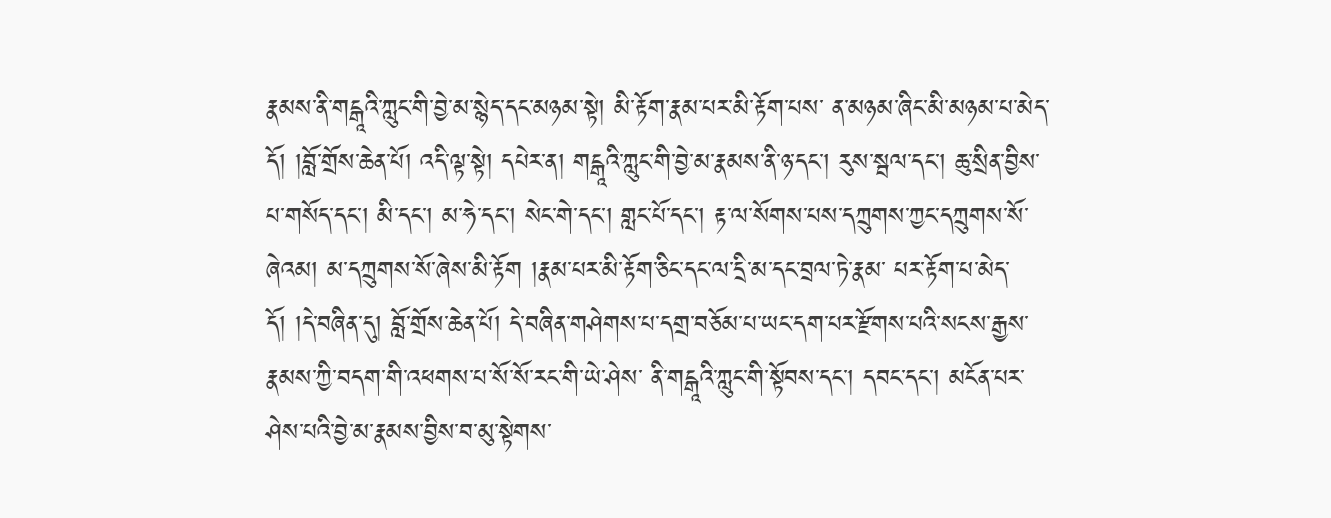རྣམས་ནི་གངྒཱའི་ཀླུང་གི་བྱེ་མ་སྙེད་དང་མཉམ་སྟེ། མི་རྟོག་རྣམ་པར་མི་རྟོག་པས་ ན་མཉམ་ཞིང་མི་མཉམ་པ་མེད་དོ། །བློ་གྲོས་ཆེན་པོ། འདི་ལྟ་སྟེ། དཔེར་ན། གངྒཱའི་ཀླུང་གི་བྱེ་མ་རྣམས་ནི་ཉ་དང་། རུས་སྦལ་དང་། ཆུ་སྲིན་བྱིས་པ་གསོད་དང་། མི་དང་། མ་ཧེ་དང་། སེང་གེ་དང་། གླང་པོ་དང་། རྟ་ལ་སོགས་པས་དཀྲུགས་ཀྱང་དཀྲུགས་སོ་ཞེའམ། མ་དཀྲུགས་སོ་ཞེས་མི་རྟོག །རྣམ་པར་མི་རྟོག་ཅིང་དང་ལ་དྲི་མ་དང་བྲལ་ཏེ་རྣམ་ པར་རྟོག་པ་མེད་དོ། །དེ་བཞིན་དུ། བློ་གྲོས་ཆེན་པོ། དེ་བཞིན་གཤེགས་པ་དགྲ་བཅོམ་པ་ཡང་དག་པར་རྫོགས་པའི་སངས་རྒྱས་རྣམས་ཀྱི་བདག་གི་འཕགས་པ་སོ་སོ་རང་གི་ཡེ་ཤེས་ ནི་གངྒཱའི་ཀླུང་གི་སྟོབས་དང་། དབང་དང་། མངོན་པར་ཤེས་པའི་བྱེ་མ་རྣམས་བྱིས་བ་མུ་སྟེགས་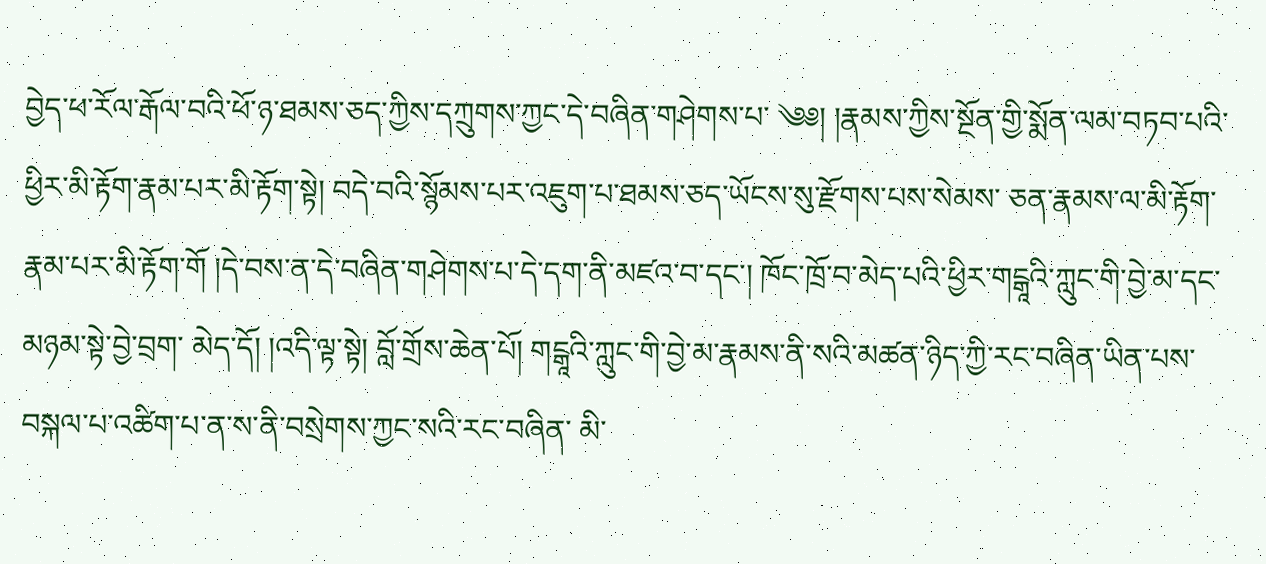བྱེད་ཕ་རོལ་རྒོལ་བའི་ཕོ་ཉ་ཐམས་ཅད་ཀྱིས་དཀྲུགས་ཀྱང་དེ་བཞིན་གཤེགས་པ་ ༄༅། །རྣམས་ཀྱིས་སྔོན་གྱི་སྨོན་ལམ་བཏབ་པའི་ཕྱིར་མི་རྟོག་རྣམ་པར་མི་རྟོག་སྟེ། བདེ་བའི་སྙོམས་པར་འཇུག་པ་ཐམས་ཅད་ཡོངས་སུ་རྫོགས་པས་སེམས་ ཅན་རྣམས་ལ་མི་རྟོག་རྣམ་པར་མི་རྟོག་གོ །དེ་བས་ན་དེ་བཞིན་གཤེགས་པ་དེ་དག་ནི་མཛའ་བ་དང་། ཁོང་ཁྲོ་བ་མེད་པའི་ཕྱིར་གངྒཱའི་ཀླུང་གི་བྱེ་མ་དང་མཉམ་སྟེ་བྱེ་བྲག་ མེད་དོ། །འདི་ལྟ་སྟེ། བློ་གྲོས་ཆེན་པོ། གངྒཱའི་ཀླུང་གི་བྱེ་མ་རྣམས་ནི་སའི་མཚན་ཉིད་ཀྱི་རང་བཞིན་ཡིན་པས་བསྐལ་པ་འཚིག་པ་ན་ས་ནི་བསྲེགས་ཀྱང་སའི་རང་བཞིན་ མི་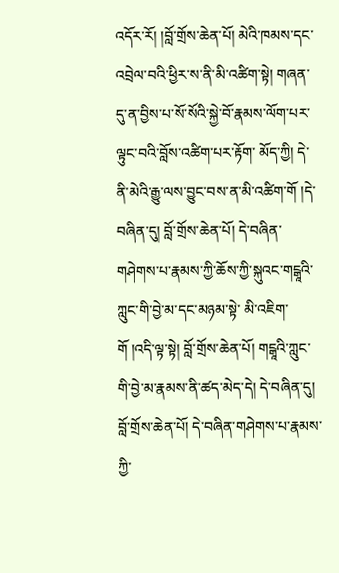འདོར་རོ། །བློ་གྲོས་ཆེན་པོ། མེའི་ཁམས་དང་འབྲེལ་བའི་ཕྱིར་ས་ནི་མི་འཚིག་སྟེ། གཞན་དུ་ན་བྱིས་པ་སོ་སོའི་སྐྱེ་བོ་རྣམས་ལོག་པར་ལྟུང་བའི་བློས་འཚིག་པར་རྟོག་ མོད་ཀྱི། དེ་ནི་མེའི་རྒྱུ་ལས་བྱུང་བས་ན་མི་འཚིག་གོ །དེ་བཞིན་དུ། བློ་གྲོས་ཆེན་པོ། དེ་བཞིན་གཤེགས་པ་རྣམས་ཀྱི་ཆོས་ཀྱི་སྐུའང་གངྒཱའི་ཀླུང་གི་བྱེ་མ་དང་མཉམ་སྟེ་ མི་འཇིག་གོ །འདི་ལྟ་སྟེ། བློ་གྲོས་ཆེན་པོ། གངྒཱའི་ཀླུང་གི་བྱེ་མ་རྣམས་ནི་ཚད་མེད་དེ། དེ་བཞིན་དུ། བློ་གྲོས་ཆེན་པོ། དེ་བཞིན་གཤེགས་པ་རྣམས་ཀྱི་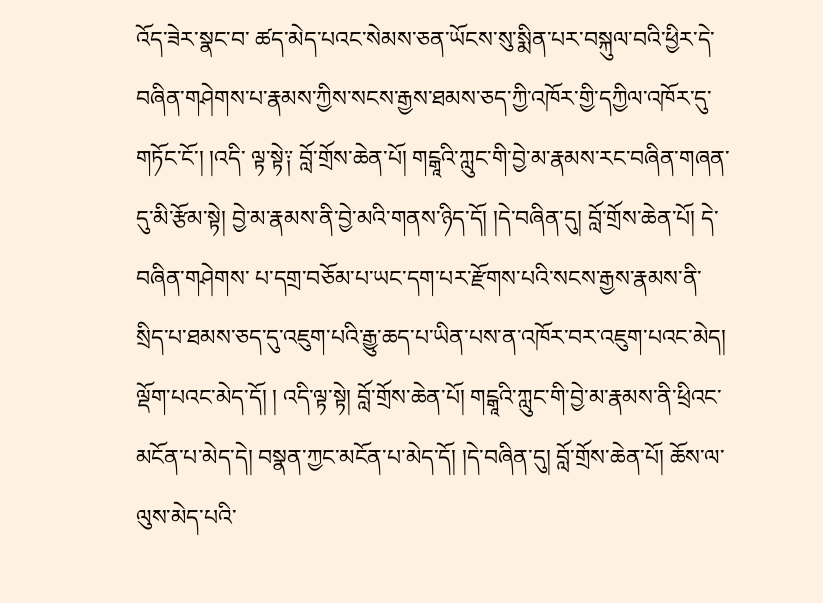འོད་ཟེར་སྣང་བ་ ཚད་མེད་པའང་སེམས་ཅན་ཡོངས་སུ་སྨིན་པར་བསྐུལ་བའི་ཕྱིར་དེ་བཞིན་གཤེགས་པ་རྣམས་ཀྱིས་སངས་རྒྱས་ཐམས་ཅད་ཀྱི་འཁོར་གྱི་དཀྱིལ་འཁོར་དུ་གཏོང་ངོ་། །འདི་ ལྟ་སྟེ༑ བློ་གྲོས་ཆེན་པོ། གངྒཱའི་ཀླུང་གི་བྱེ་མ་རྣམས་རང་བཞིན་གཞན་དུ་མི་རྩོམ་སྟེ། བྱེ་མ་རྣམས་ནི་བྱེ་མའི་གནས་ཉིད་དོ། །དེ་བཞིན་དུ། བློ་གྲོས་ཆེན་པོ། དེ་བཞིན་གཤེགས་ པ་དགྲ་བཅོམ་པ་ཡང་དག་པར་རྫོགས་པའི་སངས་རྒྱས་རྣམས་ནི་སྲིད་པ་ཐམས་ཅད་དུ་འཇུག་པའི་རྒྱུ་ཆད་པ་ཡིན་པས་ན་འཁོར་བར་འཇུག་པའང་མེད། ལྡོག་པའང་མེད་དོ། ། འདི་ལྟ་སྟེ། བློ་གྲོས་ཆེན་པོ། གངྒཱའི་ཀླུང་གི་བྱེ་མ་རྣམས་ནི་ཕྲིའང་མངོན་པ་མེད་དེ། བསྣན་ཀྱང་མངོན་པ་མེད་དོ། །དེ་བཞིན་དུ། བློ་གྲོས་ཆེན་པོ། ཆོས་ལ་ལུས་མེད་པའི་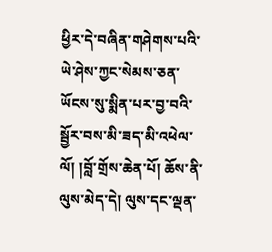ཕྱིར་དེ་བཞིན་གཤེགས་པའི་ཡེ་ཤེས་ཀྱང་སེམས་ཅན་ཡོངས་སུ་སྨིན་པར་བྱ་བའི་སྦྱོར་བས་མི་ཟད་མི་འཕེལ་ལོ། །བློ་གྲོས་ཆེན་པོ། ཆོས་ནི་ལུས་མེད་དེ། ལུས་དང་ལྡན་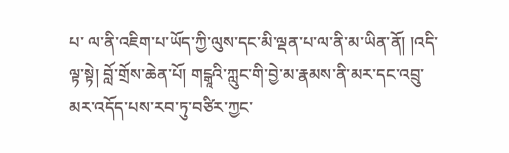པ་ ལ་ནི་འཇིག་པ་ཡོད་ཀྱི་ལུས་དང་མི་ལྡན་པ་ལ་ནི་མ་ཡིན་ནོ། །འདི་ལྟ་སྟེ། བློ་གྲོས་ཆེན་པོ། གངྒཱའི་ཀླུང་གི་བྱེ་མ་རྣམས་ནི་མར་དང་འབྲུ་མར་འདོད་པས་རབ་ཏུ་བཙིར་ཀྱང་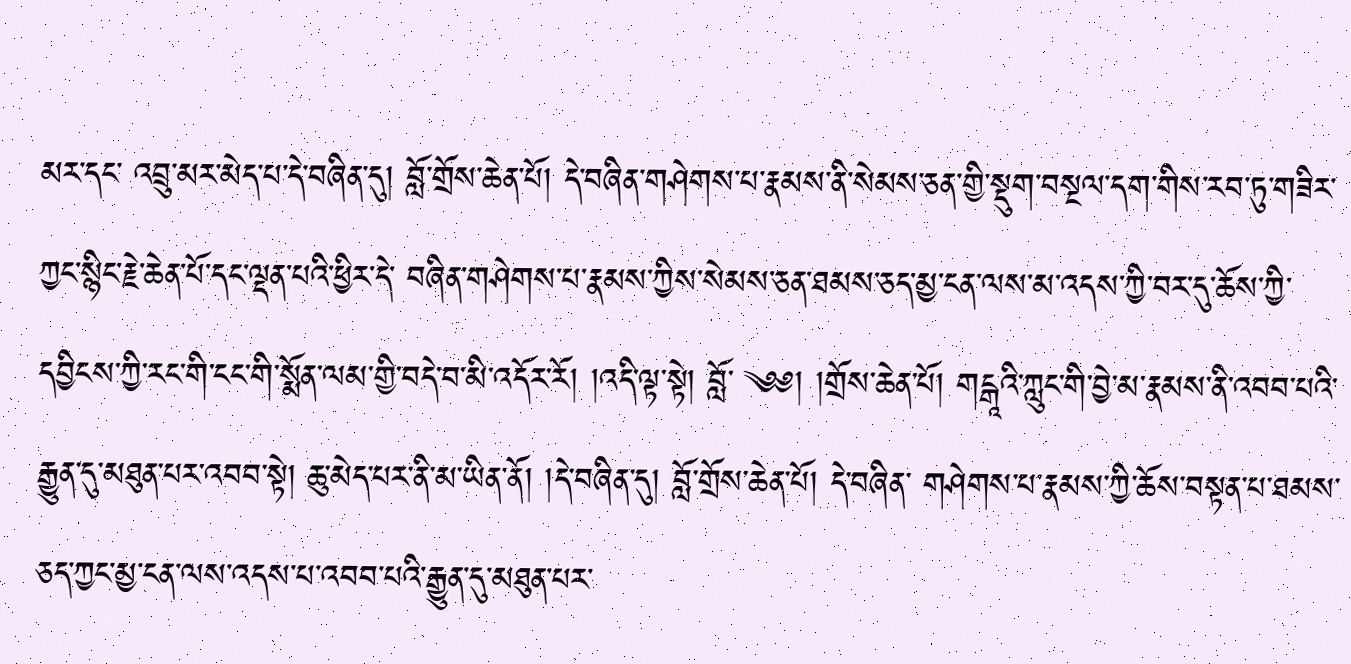མར་དང་ འབྲུ་མར་མེད་པ་དེ་བཞིན་དུ། བློ་གྲོས་ཆེན་པོ། དེ་བཞིན་གཤེགས་པ་རྣམས་ནི་སེམས་ཅན་གྱི་སྡུག་བསྔལ་དག་གིས་རབ་ཏུ་གཟིར་ཀྱང་སྙིང་རྗེ་ཆེན་པོ་དང་ལྡན་པའི་ཕྱིར་དེ་ བཞིན་གཤེགས་པ་རྣམས་ཀྱིས་སེམས་ཅན་ཐམས་ཅད་མྱ་ངན་ལས་མ་འདས་ཀྱི་བར་དུ་ཆོས་ཀྱི་དབྱིངས་ཀྱི་རང་གི་ངང་གི་སྨོན་ལམ་གྱི་བདེ་བ་མི་འདོར་རོ། །འདི་ལྟ་སྟེ། བློ་ ༄༅། །གྲོས་ཆེན་པོ། གངྒཱའི་ཀླུང་གི་བྱེ་མ་རྣམས་ནི་འབབ་པའི་རྒྱུན་དུ་མཐུན་པར་འབབ་སྟེ། ཆུ་མེད་པར་ནི་མ་ཡིན་ནོ། །དེ་བཞིན་དུ། བློ་གྲོས་ཆེན་པོ། དེ་བཞིན་ གཤེགས་པ་རྣམས་ཀྱི་ཆོས་བསྟན་པ་ཐམས་ཅད་ཀྱང་མྱ་ངན་ལས་འདས་པ་འབབ་པའི་རྒྱུན་དུ་མཐུན་པར་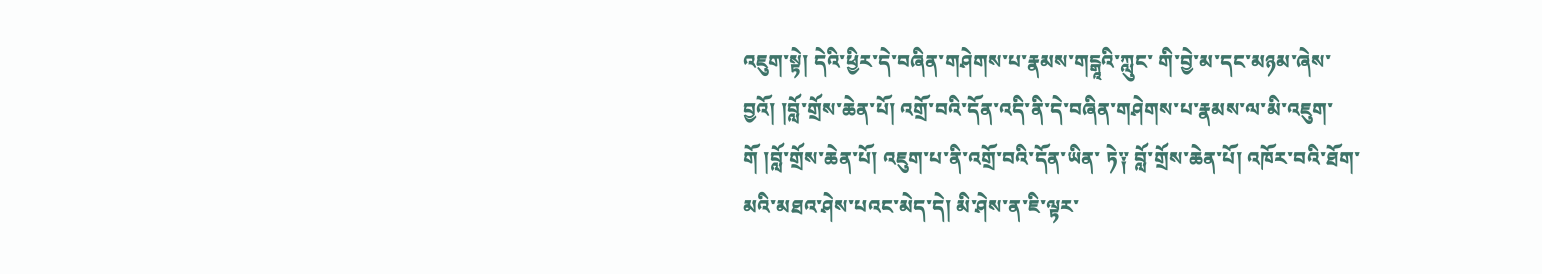འཇུག་སྟེ། དེའི་ཕྱིར་དེ་བཞིན་གཤེགས་པ་རྣམས་གངྒཱའི་ཀླུང་ གི་བྱེ་མ་དང་མཉམ་ཞེས་བྱའོ། །བློ་གྲོས་ཆེན་པོ། འགྲོ་བའི་དོན་འདི་ནི་དེ་བཞིན་གཤེགས་པ་རྣམས་ལ་མི་འཇུག་གོ །བློ་གྲོས་ཆེན་པོ། འཇུག་པ་ནི་འགྲོ་བའི་དོན་ཡིན་ ཏེ༑ བློ་གྲོས་ཆེན་པོ། འཁོར་བའི་ཐོག་མའི་མཐའ་ཤེས་པའང་མེད་དེ། མི་ཤེས་ན་ཇི་ལྟར་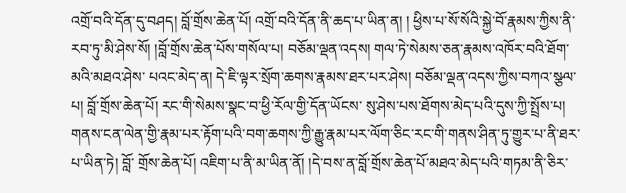འགྲོ་བའི་དོན་དུ་བཤད། བློ་གྲོས་ཆེན་པོ། འགྲོ་བའི་དོན་ནི་ཆད་པ་ཡིན་ན། ། ཕྱིས་པ་སོ་སོའི་སྐྱེ་བོ་རྣམས་ཀྱིས་ནི་རབ་ཏུ་མི་ཤེས་སོ། །བློ་གྲོས་ཆེན་པོས་གསོལ་པ། བཅོམ་ལྡན་འདས། གལ་ཏེ་སེམས་ཅན་རྣམས་འཁོར་བའི་ཐོག་མའི་མཐའ་ཤེས་ པའང་མེད་ན། དེ་ཇི་ལྟར་སྲོག་ཆགས་རྣམས་ཐར་པར་ཤེས། བཅོམ་ལྡན་འདས་ཀྱིས་བཀའ་སྩལ་པ། བློ་གྲོས་ཆེན་པོ། རང་གི་སེམས་སྣང་བ་ཕྱི་རོལ་གྱི་དོན་ཡོངས་ སུ་ཤེས་པས་ཐོགས་མེད་པའི་དུས་ཀྱི་སྤྲོས་པ། གནས་ངན་ལེན་གྱི་རྣམ་པར་རྟོག་པའི་བག་ཆགས་ཀྱི་རྒྱུ་རྣམ་པར་ལོག་ཅིང་རང་གི་གནས་ཤིན་ཏུ་གྱུར་པ་ནི་ཐར་པ་ཡིན་ཏེ། བློ་ གྲོས་ཆེན་པོ། འཇིག་པ་ནི་མ་ཡིན་ནོ། །དེ་བས་ན་བློ་གྲོས་ཆེན་པོ་མཐའ་མེད་པའི་གཏམ་ནི་ཅིར་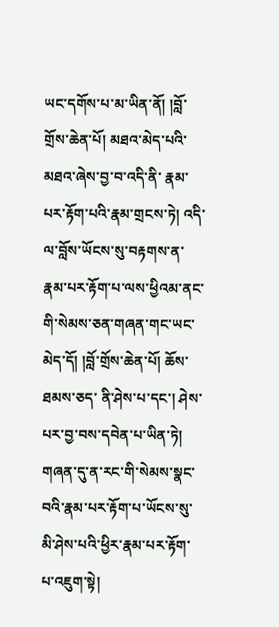ཡང་དགོས་པ་མ་ཡིན་ནོ། །བློ་གྲོས་ཆེན་པོ། མཐའ་མེད་པའི་མཐའ་ཞེས་བྱ་བ་འདི་ནི་ རྣམ་པར་རྟོག་པའི་རྣམ་གྲངས་ཏེ། འདི་ལ་བློས་ཡོངས་སུ་བརྟགས་ན་རྣམ་པར་རྟོག་པ་ལས་ཕྱིའམ་ནང་གི་སེམས་ཅན་གཞན་གང་ཡང་མེད་དོ། །བློ་གྲོས་ཆེན་པོ། ཆོས་ཐམས་ཅད་ ནི་ཤེས་པ་དང་། ཤེས་པར་བྱ་བས་དབེན་པ་ཡིན་ཏེ། གཞན་དུ་ན་རང་གི་སེམས་སྣང་བའི་རྣམ་པར་རྟོག་པ་ཡོངས་སུ་མི་ཤེས་པའི་ཕྱིར་རྣམ་པར་རྟོག་པ་འཇུག་སྟེ།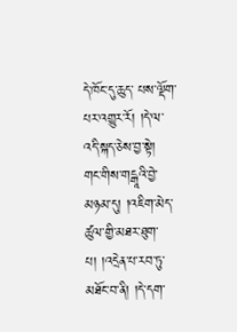དེ་ཁོང་དུ་ཆུད་ པས་ལྡོག་པར་འགྱུར་རོ། །དེ་ལ་འདི་སྐད་ཅེས་བྱ་སྟེ། གང་གིས་གངྒཱའི་བྱེ་མཉམ་དུ། །འཇིག་མེད་ཚུལ་གྱི་མཐར་ཐུག་པ། །འདྲེན་པ་རབ་ཏུ་མཐོང་བ་ནི། །དེ་དག་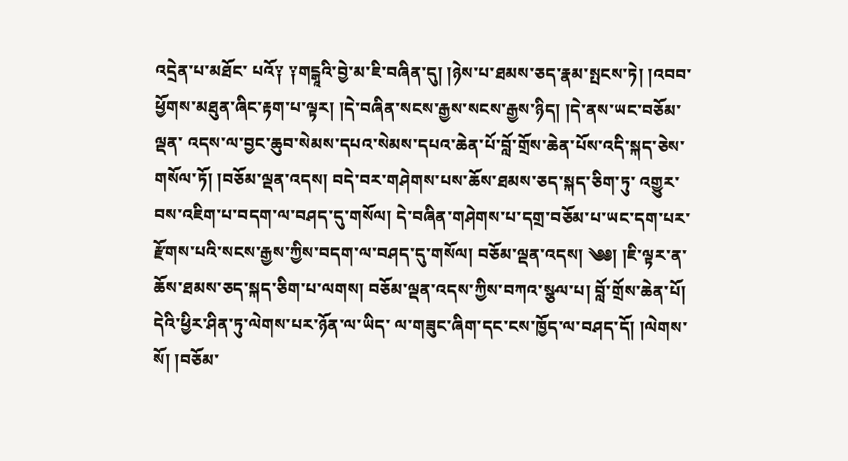འདྲེན་པ་མཐོང་ པའོ༑ ༑གངྒཱའི་བྱེ་མ་ཇི་བཞིན་དུ། །ཉེས་པ་ཐམས་ཅད་རྣམ་སྤངས་ཏེ། །འབབ་ཕྱོགས་མཐུན་ཞིང་རྟག་པ་ལྟར། །དེ་བཞིན་སངས་རྒྱས་སངས་རྒྱས་ཉིད། །དེ་ནས་ཡང་བཅོམ་ལྡན་ འདས་ལ་བྱང་ཆུབ་སེམས་དཔའ་སེམས་དཔའ་ཆེན་པོ་བློ་གྲོས་ཆེན་པོས་འདི་སྐད་ཅེས་གསོལ་ཏོ། །བཅོམ་ལྡན་འདས། བདེ་བར་གཤེགས་པས་ཆོས་ཐམས་ཅད་སྐད་ཅིག་ཏུ་ འགྱུར་བས་འཇིག་པ་བདག་ལ་བཤད་དུ་གསོལ། དེ་བཞིན་གཤེགས་པ་དགྲ་བཅོམ་པ་ཡང་དག་པར་རྫོགས་པའི་སངས་རྒྱས་ཀྱིས་བདག་ལ་བཤད་དུ་གསོལ། བཅོམ་ལྡན་འདས། ༄༅། །ཇི་ལྟར་ན་ཆོས་ཐམས་ཅད་སྐད་ཅིག་པ་ལགས། བཅོམ་ལྡན་འདས་ཀྱིས་བཀའ་སྩལ་པ། བློ་གྲོས་ཆེན་པོ། དེའི་ཕྱིར་ཤིན་ཏུ་ལེགས་པར་ཉོན་ལ་ཡིད་ ལ་གཟུང་ཞིག་དང་ངས་ཁྱོད་ལ་བཤད་དོ། །ལེགས་སོ། །བཅོམ་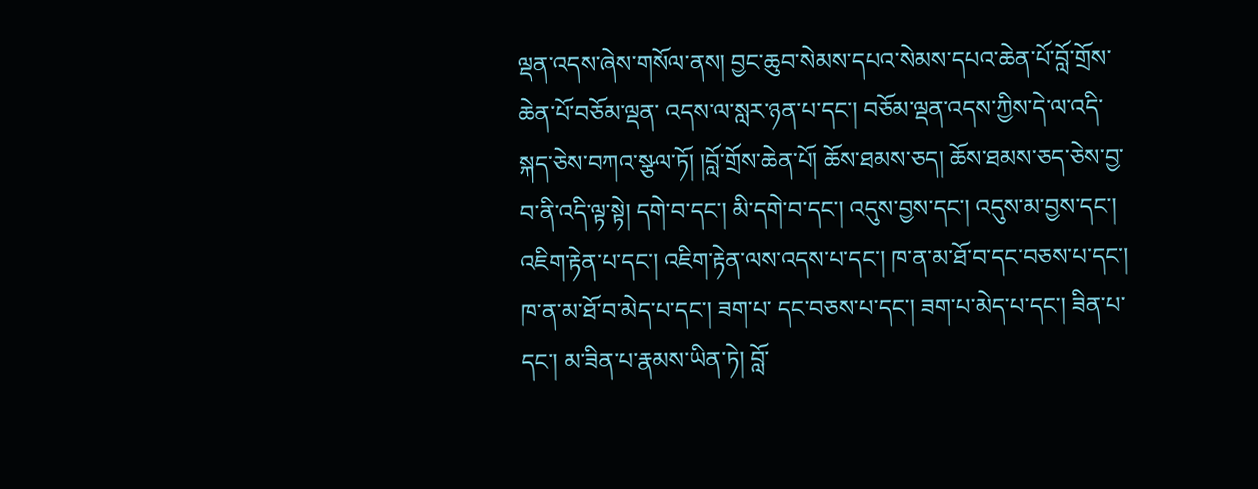ལྡན་འདས་ཞེས་གསོལ་ནས། བྱང་ཆུབ་སེམས་དཔའ་སེམས་དཔའ་ཆེན་པོ་བློ་གྲོས་ཆེན་པོ་བཅོམ་ལྡན་ འདས་ལ་སླར་ཉན་པ་དང་། བཅོམ་ལྡན་འདས་ཀྱིས་དེ་ལ་འདི་སྐད་ཅེས་བཀའ་སྩལ་ཏོ། །བློ་གྲོས་ཆེན་པོ། ཆོས་ཐམས་ཅད། ཆོས་ཐམས་ཅད་ཅེས་བྱ་བ་ནི་འདི་ལྟ་སྟེ། དགེ་བ་དང་། མི་དགེ་བ་དང་། འདུས་བྱས་དང་། འདུས་མ་བྱས་དང་། འཇིག་རྟེན་པ་དང་། འཇིག་རྟེན་ལས་འདས་པ་དང་། ཁ་ན་མ་ཐོ་བ་དང་བཅས་པ་དང་། ཁ་ན་མ་ཐོ་བ་མེད་པ་དང་། ཟག་པ་ དང་བཅས་པ་དང་། ཟག་པ་མེད་པ་དང་། ཟིན་པ་དང་། མ་ཟིན་པ་རྣམས་ཡིན་ཏེ། བློ་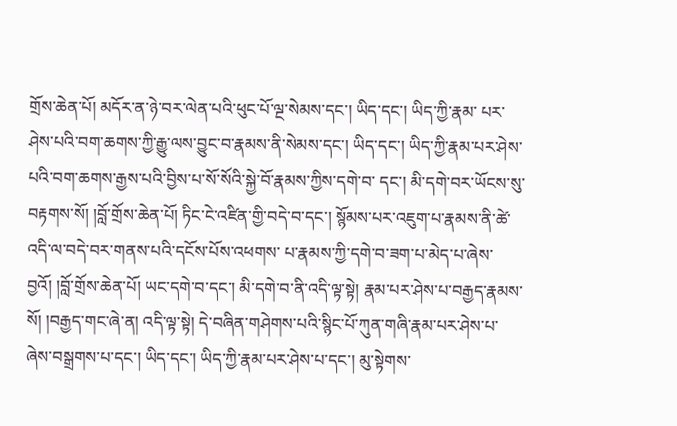གྲོས་ཆེན་པོ། མདོར་ན་ཉེ་བར་ལེན་པའི་ཕུང་པོ་ལྔ་སེམས་དང་། ཡིད་དང་། ཡིད་ཀྱི་རྣམ་ པར་ཤེས་པའི་བག་ཆགས་ཀྱི་རྒྱུ་ལས་བྱུང་བ་རྣམས་ནི་སེམས་དང་། ཡིད་དང་། ཡིད་ཀྱི་རྣམ་པར་ཤེས་པའི་བག་ཆགས་རྒྱས་པའི་བྱིས་པ་སོ་སོའི་སྐྱེ་བོ་རྣམས་ཀྱིས་དགེ་བ་ དང་། མི་དགེ་བར་ཡོངས་སུ་བརྟགས་སོ། །བློ་གྲོས་ཆེན་པོ། ཏིང་ངེ་འཛིན་གྱི་བདེ་བ་དང་། སྙོམས་པར་འཇུག་པ་རྣམས་ནི་ཚེ་འདི་ལ་བདེ་བར་གནས་པའི་དངོས་པོས་འཕགས་ པ་རྣམས་ཀྱི་དགེ་བ་ཟག་པ་མེད་པ་ཞེས་བྱའོ། །བློ་གྲོས་ཆེན་པོ། ཡང་དགེ་བ་དང་། མི་དགེ་བ་ནི་འདི་ལྟ་སྟེ། རྣམ་པར་ཤེས་པ་བརྒྱད་རྣམས་སོ། །བརྒྱད་གང་ཞེ་ན། འདི་ལྟ་སྟེ། དེ་བཞིན་གཤེགས་པའི་སྙིང་པོ་ཀུན་གཞི་རྣམ་པར་ཤེས་པ་ཞེས་བསྒྲགས་པ་དང་། ཡིད་དང་། ཡིད་ཀྱི་རྣམ་པར་ཤེས་པ་དང་། མུ་སྟེགས་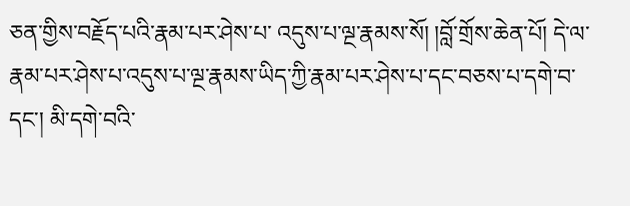ཅན་གྱིས་བརྗོད་པའི་རྣམ་པར་ཤེས་པ་ འདུས་པ་ལྔ་རྣམས་སོ། །བློ་གྲོས་ཆེན་པོ། དེ་ལ་རྣམ་པར་ཤེས་པ་འདུས་པ་ལྔ་རྣམས་ཡིད་ཀྱི་རྣམ་པར་ཤེས་པ་དང་བཅས་པ་དགེ་བ་དང་། མི་དགེ་བའི་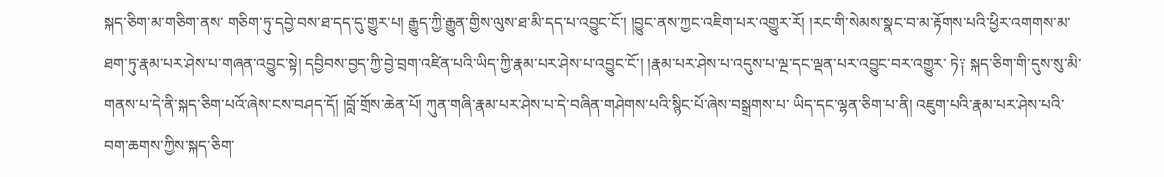སྐད་ཅིག་མ་གཅིག་ནས་ གཅིག་ཏུ་དབྱེ་བས་ཐ་དད་དུ་གྱུར་པ། རྒྱུད་ཀྱི་རྒྱུན་གྱིས་ལུས་ཐ་མི་དད་པ་འབྱུང་ངོ་། །བྱུང་ནས་ཀྱང་འཇིག་པར་འགྱུར་རོ། །རང་གི་སེམས་སྣང་བ་མ་རྟོགས་པའི་ཕྱིར་འགགས་མ་ ཐག་ཏུ་རྣམ་པར་ཤེས་པ་གཞན་འབྱུང་སྟེ། དབྱིབས་བྱད་ཀྱི་བྱེ་བྲག་འཛིན་པའི་ཡིད་ཀྱི་རྣམ་པར་ཤེས་པ་འབྱུང་ངོ་། །རྣམ་པར་ཤེས་པ་འདུས་པ་ལྔ་དང་ལྡན་པར་འབྱུང་བར་འགྱུར་ ཏེ༑ སྐད་ཅིག་གི་དུས་སུ་མི་གནས་པ་དེ་ནི་སྐད་ཅིག་པའོ་ཞེས་ངས་བཤད་དོ། །བློ་གྲོས་ཆེན་པོ། ཀུན་གཞི་རྣམ་པར་ཤེས་པ་དེ་བཞིན་གཤེགས་པའི་སྙིང་པོ་ཞེས་བསྒྲགས་པ་ ཡིད་དང་ལྷན་ཅིག་པ་ནི། འཇུག་པའི་རྣམ་པར་ཤེས་པའི་བག་ཆགས་ཀྱིས་སྐད་ཅིག་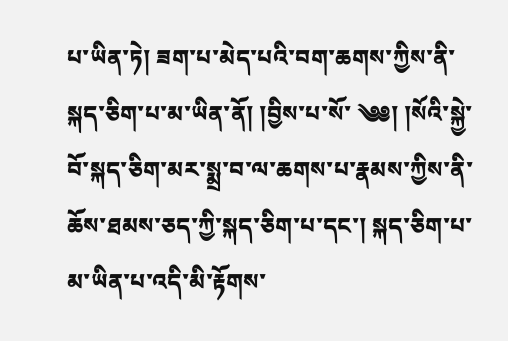པ་ཡིན་ཏེ། ཟག་པ་མེད་པའི་བག་ཆགས་ཀྱིས་ནི་སྐད་ཅིག་པ་མ་ཡིན་ནོ། །བྱིས་པ་སོ་ ༄༅། །སོའི་སྐྱེ་བོ་སྐད་ཅིག་མར་སྨྲ་བ་ལ་ཆགས་པ་རྣམས་ཀྱིས་ནི་ཆོས་ཐམས་ཅད་ཀྱི་སྐད་ཅིག་པ་དང་། སྐད་ཅིག་པ་མ་ཡིན་པ་འདི་མི་རྟོགས་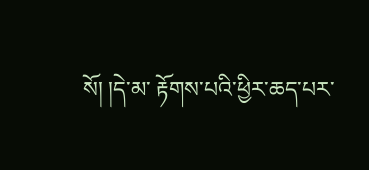སོ། །དེ་མ་ རྟོགས་པའི་ཕྱིར་ཆད་པར་